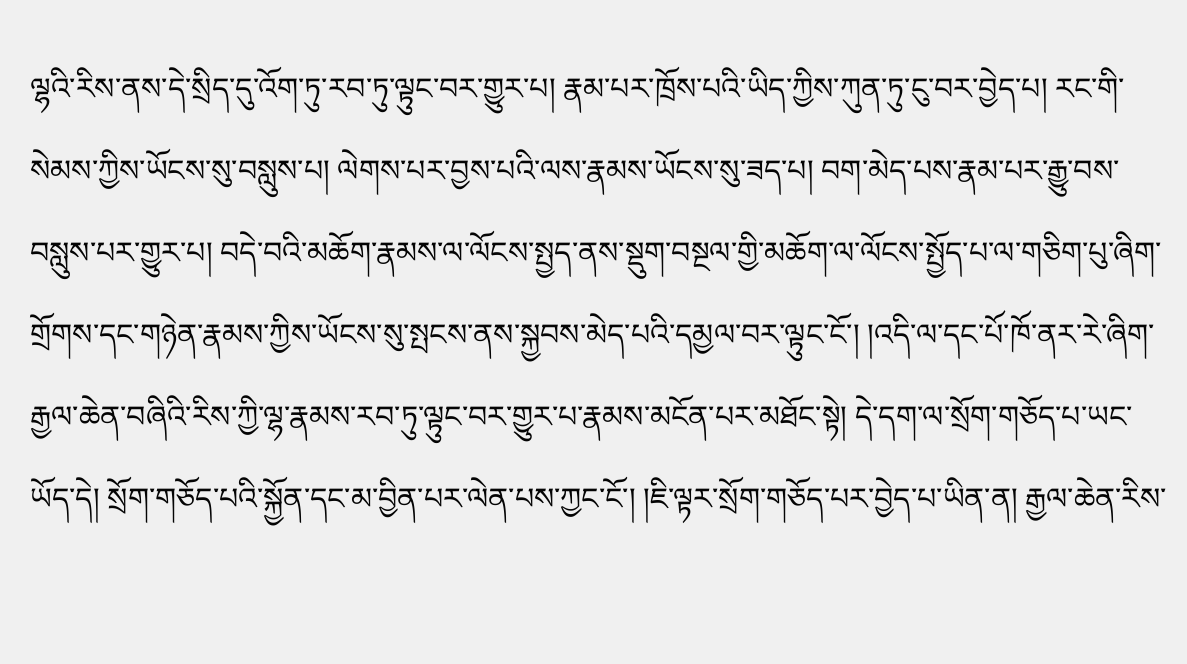ལྷའི་རིས་ནས་དེ་སྲིད་དུ་འོག་ཏུ་རབ་ཏུ་ལྟུང་བར་གྱུར་པ། རྣམ་པར་ཁྲོས་པའི་ཡིད་ཀྱིས་ཀུན་ཏུ་ངུ་བར་བྱེད་པ། རང་གི་སེམས་ཀྱིས་ཡོངས་སུ་བསླུས་པ། ལེགས་པར་བྱས་པའི་ལས་རྣམས་ཡོངས་སུ་ཟད་པ། བག་མེད་པས་རྣམ་པར་རྒྱུ་བས་བསླུས་པར་གྱུར་པ། བདེ་བའི་མཆོག་རྣམས་ལ་ལོངས་སྤྱད་ནས་སྡུག་བསྔལ་གྱི་མཆོག་ལ་ལོངས་སྤྱོད་པ་ལ་གཅིག་པུ་ཞིག་གྲོགས་དང་གཉེན་རྣམས་ཀྱིས་ཡོངས་སུ་སྤངས་ནས་སྐྱབས་མེད་པའི་དམྱལ་བར་ལྟུང་ངོ་། །འདི་ལ་དང་པོ་ཁོ་ནར་རེ་ཞིག་རྒྱལ་ཆེན་བཞིའི་རིས་ཀྱི་ལྷ་རྣམས་རབ་ཏུ་ལྟུང་བར་གྱུར་པ་རྣམས་མངོན་པར་མཐོང་སྟེ། དེ་དག་ལ་སྲོག་གཅོད་པ་ཡང་ཡོད་དེ། སྲོག་གཅོད་པའི་སྐྱོན་དང་མ་བྱིན་པར་ལེན་པས་ཀྱང་ངོ་། །ཇི་ལྟར་སྲོག་གཅོད་པར་བྱེད་པ་ཡིན་ན། རྒྱལ་ཆེན་རིས་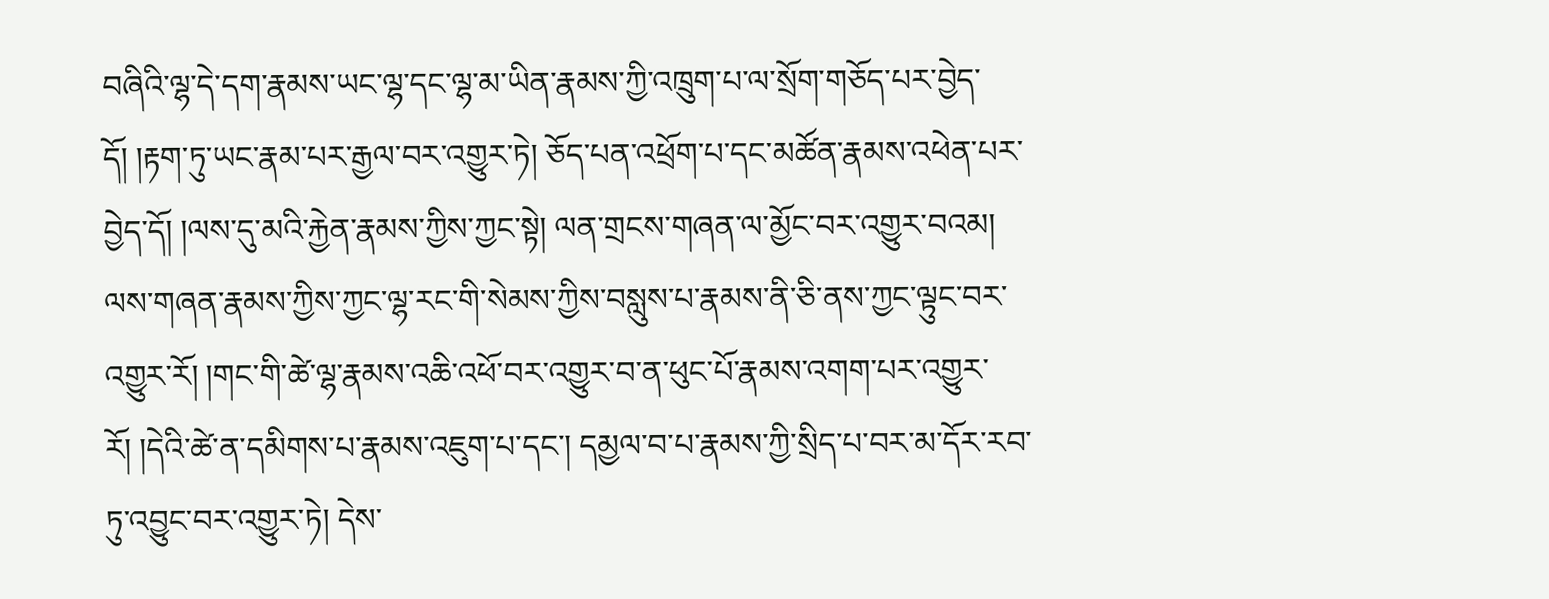བཞིའི་ལྷ་དེ་དག་རྣམས་ཡང་ལྷ་དང་ལྷ་མ་ཡིན་རྣམས་ཀྱི་འཁྲུག་པ་ལ་སྲོག་གཅོད་པར་བྱེད་དོ། །རྟག་ཏུ་ཡང་རྣམ་པར་རྒྱལ་བར་འགྱུར་ཏེ། ཅོད་པན་འཕྲོག་པ་དང་མཚོན་རྣམས་འཕེན་པར་བྱེད་དོ། །ལས་དུ་མའི་རྐྱེན་རྣམས་ཀྱིས་ཀྱང་སྟེ། ལན་གྲངས་གཞན་ལ་མྱོང་བར་འགྱུར་བའམ། ལས་གཞན་རྣམས་ཀྱིས་ཀྱང་ལྷ་རང་གི་སེམས་ཀྱིས་བསླུས་པ་རྣམས་ནི་ཅི་ནས་ཀྱང་ལྟུང་བར་འགྱུར་རོ། །གང་གི་ཚེ་ལྷ་རྣམས་འཆི་འཕོ་བར་འགྱུར་བ་ན་ཕུང་པོ་རྣམས་འགག་པར་འགྱུར་རོ། །དེའི་ཚེ་ན་དམིགས་པ་རྣམས་འཇུག་པ་དང་། དམྱལ་བ་པ་རྣམས་ཀྱི་སྲིད་པ་བར་མ་དོར་རབ་ཏུ་འབྱུང་བར་འགྱུར་ཏེ། དེས་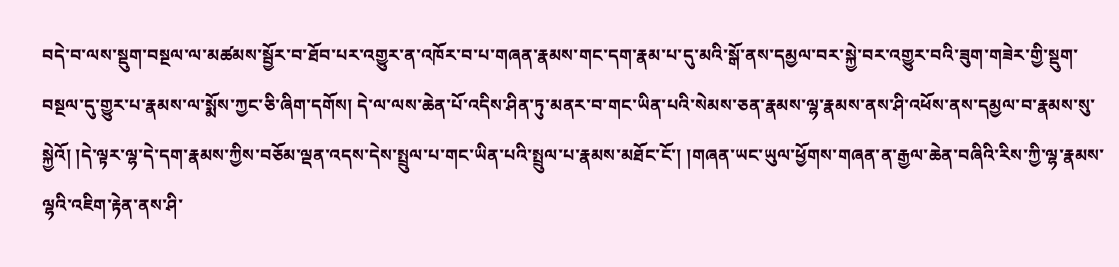བདེ་བ་ལས་སྡུག་བསྔལ་ལ་མཚམས་སྦྱོར་བ་ཐོབ་པར་འགྱུར་ན་འཁོར་བ་པ་གཞན་རྣམས་གང་དག་རྣམ་པ་དུ་མའི་སྒོ་ནས་དམྱལ་བར་སྐྱེ་བར་འགྱུར་བའི་ཟུག་གཟེར་གྱི་སྡུག་བསྔལ་དུ་གྱུར་པ་རྣམས་ལ་སྨོས་ཀྱང་ཅི་ཞིག་དགོས། དེ་ལ་ལས་ཆེན་པོ་འདིས་ཤིན་ཏུ་མནར་བ་གང་ཡིན་པའི་སེམས་ཅན་རྣམས་ལྷ་རྣམས་ནས་ཤི་འཕོས་ནས་དམྱལ་བ་རྣམས་སུ་སྐྱེའོ། །དེ་ལྟར་ལྷ་དེ་དག་རྣམས་ཀྱིས་བཅོམ་ལྡན་འདས་དེས་སྤྲུལ་པ་གང་ཡིན་པའི་སྤྲུལ་པ་རྣམས་མཐོང་ངོ་། །གཞན་ཡང་ཡུལ་ཕྱོགས་གཞན་ན་རྒྱལ་ཆེན་བཞིའི་རིས་ཀྱི་ལྷ་རྣམས་ལྷའི་འཇིག་རྟེན་ནས་ཤི་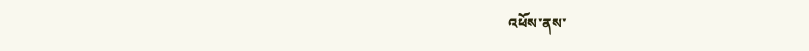འཕོས་ནས་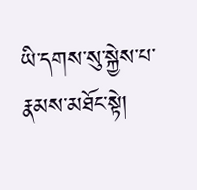ཡི་དགས་སུ་སྐྱེས་པ་རྣམས་མཐོང་སྟེ།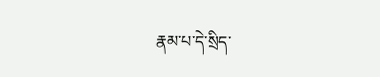རྣམ་པ་དེ་སྲིད་